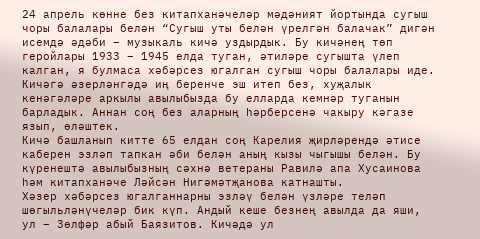24 апрель көнне без китапханәчеләр мәдәният йортында сугыш чоры балалары белән “Сугыш уты белән үрелгән балачак” дигән исемдә әдәби – музыкаль кичә уздырдык. Бу кичәнең төп геройлары 1933 – 1945 елда туган, әтиләре сугышта үлеп калган, я булмаса хәбәрсез югалган сугыш чоры балалары иде. Кичәгә әзерләнгәдә иң беренче эш итеп без, хуҗалык кенәгәләре аркылы авылыбызда бу елларда кемнәр туганын барладык. Аннан соң без аларның һәрберсенә чакыру кәгазе язып, өләштек.
Кичә башланып китте 65 елдан соң Карелия җирләрендә әтисе каберен эзләп тапкан әби белән аның кызы чыгышы белән. Бу күренештә авылыбызның сәхнә ветераны Равилә апа Хусаинова һәм китапханәче Ләйсән Нигәмәтҗанова катнашты.
Хәзер хәбәрсез югалганнарны эзләү белән үзләре теләп шөгыльләнүчеләр бик күп. Андый кеше безнең авылда да яши, ул – Зөлфәр абый Баязитов. Кичәдә ул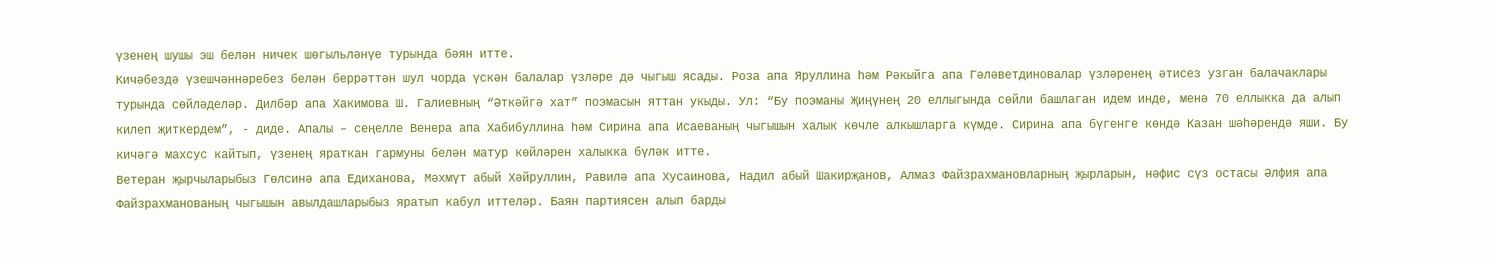үзенең шушы эш белән ничек шөгыльләнүе турында бәян итте.
Кичәбездә үзешчәннәребез белән беррәттән шул чорда үскән балалар үзләре дә чыгыш ясады. Роза апа Яруллина һәм Рәкыйга апа Гәләветдиновалар үзләренең әтисез узган балачаклары турында сөйләделәр. Дилбәр апа Хакимова Ш. Галиевның “Әткәйгә хат” поэмасын яттан укыды. Ул: “Бу поэманы Җиңүнең 20 еллыгында сөйли башлаган идем инде, менә 70 еллыкка да алып килеп җиткердем”, - диде. Апалы – сеңелле Венера апа Хабибуллина һәм Сирина апа Исаеваның чыгышын халык көчле алкышларга күмде. Сирина апа бүгенге көндә Казан шәһәрендә яши. Бу кичәгә махсус кайтып, үзенең яраткан гармуны белән матур көйләрен халыкка бүләк итте.
Ветеран җырчыларыбыз Гөлсинә апа Едиханова, Мәхмүт абый Хәйруллин, Равилә апа Хусаинова, Надил абый Шакирҗанов, Алмаз Файзрахмановларның җырларын, нәфис сүз остасы Әлфия апа Файзрахманованың чыгышын авылдашларыбыз яратып кабул иттеләр. Баян партиясен алып барды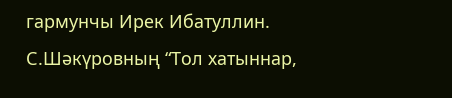гармунчы Ирек Ибатуллин. С.Шәкүровның “Тол хатыннар,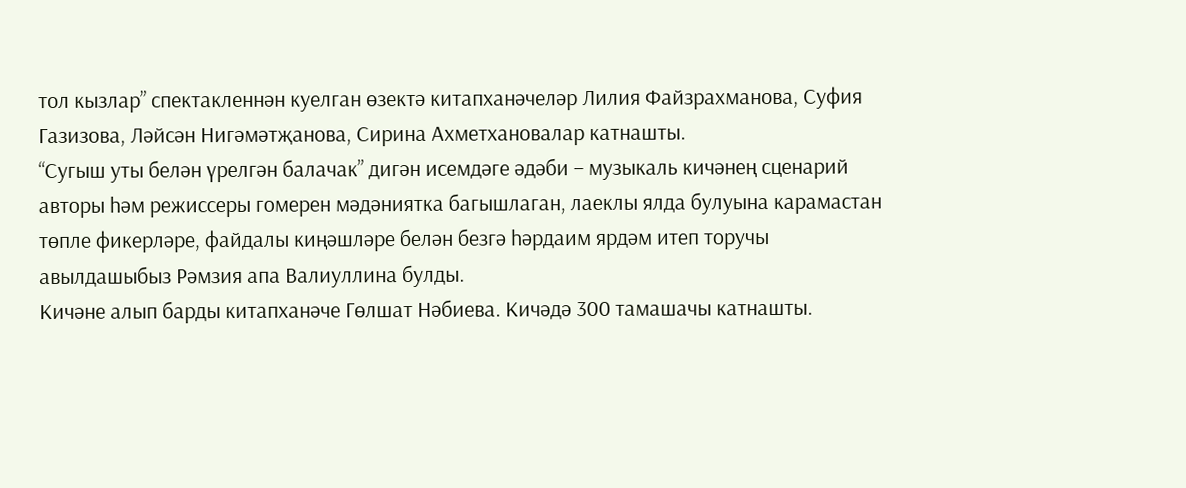тол кызлар” спектакленнән куелган өзектә китапханәчеләр Лилия Файзрахманова, Суфия Газизова, Ләйсән Нигәмәтҗанова, Сирина Ахметхановалар катнашты.
“Сугыш уты белән үрелгән балачак” дигән исемдәге әдәби – музыкаль кичәнең сценарий авторы һәм режиссеры гомерен мәдәниятка багышлаган, лаеклы ялда булуына карамастан төпле фикерләре, файдалы киңәшләре белән безгә һәрдаим ярдәм итеп торучы авылдашыбыз Рәмзия апа Валиуллина булды.
Кичәне алып барды китапханәче Гөлшат Нәбиева. Кичәдә 300 тамашачы катнашты.